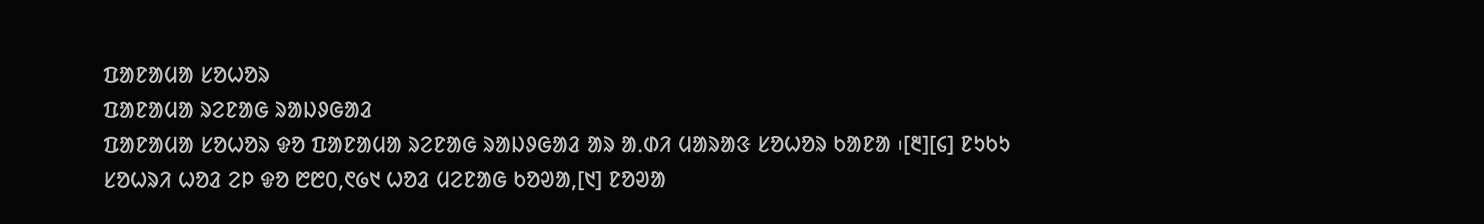ᱯᱟᱱᱟᱢᱟ ᱥᱚᱦᱚᱨ
ᱯᱟᱱᱟᱢᱟ ᱨᱮᱱᱟᱜ ᱨᱟᱡᱽᱜᱟᱲ
ᱯᱟᱱᱟᱢᱟ ᱥᱚᱦᱚᱨ ᱫᱚ ᱯᱟᱱᱟᱢᱟ ᱨᱮᱱᱟᱜ ᱨᱟᱡᱽᱜᱟᱲ ᱟᱨ ᱟᱹᱰᱤ ᱢᱟᱨᱟᱝ ᱥᱚᱦᱚᱨ ᱠᱟᱱᱟ ᱾[᱓][᱔] ᱱᱩᱠᱩ ᱥᱚᱦᱨᱤ ᱦᱚᱲ ᱮᱞ ᱫᱚ ᱘᱘᱐,᱖᱙᱑ ᱦᱚᱲ ᱢᱮᱱᱟᱜ ᱠᱚᱣᱟ,[᱑] ᱱᱚᱣᱟ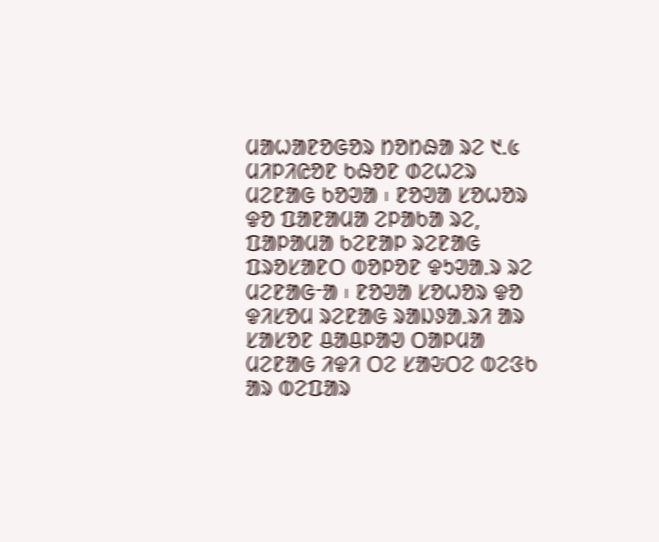ᱢᱟᱦᱟᱱᱚᱜᱚᱨ ᱴᱚᱴᱷᱟ ᱨᱮ ᱑.᱕ ᱢᱤᱞᱤᱭᱚᱱ ᱠᱷᱚᱱ ᱰᱮᱦᱮᱨ ᱢᱮᱱᱟᱜ ᱠᱚᱣᱟ ᱾ ᱱᱚᱣᱟ ᱥᱚᱦᱚᱨ ᱫᱚ ᱯᱟᱱᱟᱢᱟ ᱮᱞᱟᱠᱟ ᱨᱮ, ᱯᱟᱞᱟᱢᱟ ᱠᱮᱱᱟᱞ ᱨᱮᱱᱟᱜ ᱯᱨᱚᱥᱟᱱᱛ ᱵᱚᱞᱚᱱ ᱫᱩᱣᱟᱹᱨ ᱨᱮ ᱢᱮᱱᱟᱜᱼᱟ ᱾ ᱱᱚᱣᱟ ᱥᱚᱦᱚᱨ ᱫᱚ ᱫᱤᱥᱚᱢ ᱨᱮᱱᱟᱜ ᱨᱟᱡᱽᱟᱹᱨᱤ ᱟᱨ ᱥᱟᱥᱚᱱ ᱪᱟᱪᱞᱟᱣ ᱛᱟᱞᱢᱟ ᱢᱮᱱᱟᱜ ᱤᱫᱤ ᱛᱮ ᱥᱟᱶᱛᱮ ᱵᱮᱝᱠ ᱟᱨ ᱵᱮᱯᱟᱨ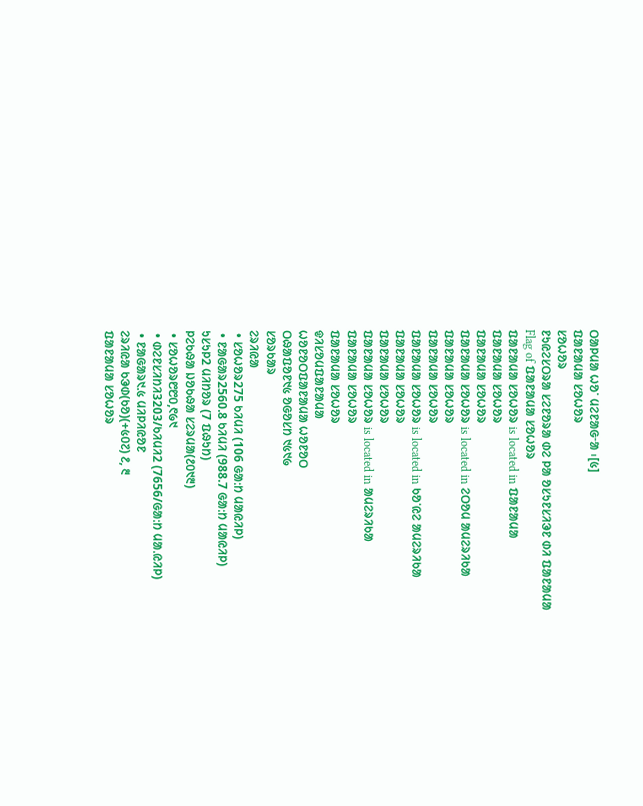ᱛᱟᱞᱢᱟ ᱦᱚᱸ ᱢᱮᱱᱟᱜᱼᱟ ᱾[᱕]
ᱯᱟᱱᱟᱢᱟ ᱥᱚᱦᱚᱨ
ᱥᱚᱦᱚᱨ
ᱱᱩᱭᱮᱥᱛᱨᱟ ᱥᱮᱱᱚᱨᱟ ᱰᱮ ᱞᱟ ᱚᱥᱩᱱᱥᱤᱳᱱ ᱰᱤ ᱯᱟᱱᱟᱢᱟ
Flag of ᱯᱟᱱᱟᱢᱟ ᱥᱚᱦᱚᱨ
ᱯᱟᱱᱟᱢᱟ ᱥᱚᱦᱚᱨ is located in ᱯᱟᱱᱟᱢᱟ
ᱯᱟᱱᱟᱢᱟ ᱥᱚᱦᱚᱨ
ᱯᱟᱱᱟᱢᱟ ᱥᱚᱦᱚᱨ
ᱯᱟᱱᱟᱢᱟ ᱥᱚᱦᱚᱨ is located in ᱮᱛᱚᱢ ᱟᱢᱮᱨᱤᱠᱟ
ᱯᱟᱱᱟᱢᱟ ᱥᱚᱦᱚᱨ
ᱯᱟᱱᱟᱢᱟ ᱥᱚᱦᱚᱨ
ᱯᱟᱱᱟᱢᱟ ᱥᱚᱦᱚᱨ is located in ᱠᱚᱸᱭᱮ ᱟᱢᱮᱨᱤᱠᱟ
ᱯᱟᱱᱟᱢᱟ ᱥᱚᱦᱚᱨ
ᱯᱟᱱᱟᱢᱟ ᱥᱚᱦᱚᱨ
ᱯᱟᱱᱟᱢᱟ ᱥᱚᱦᱚᱨ is located in ᱟᱢᱮᱨᱤᱠᱟ
ᱯᱟᱱᱟᱢᱟ ᱥᱚᱦᱚᱨ
ᱯᱟᱱᱟᱢᱟ ᱥᱚᱦᱚᱨ
ᱫᱤᱥᱚᱢᱯᱟᱱᱟᱢᱟ
ᱦᱚᱱᱚᱛᱯᱟᱱᱟᱢᱟ ᱦᱚᱱᱚᱛ
ᱛᱷᱟᱯᱚᱱ᱑᱕ ᱚᱜᱚᱥᱴ ᱑᱕᱑᱙
ᱥᱚᱨᱠᱟᱨ
ᱮᱨᱤᱭᱟ
 • ᱥᱚᱦᱚᱨ275 ᱠᱤᱢᱤ (106 ᱜᱟᱺᱴ ᱢᱟᱭᱤᱞ)
 • ᱱᱟᱜᱟᱨ2560.8 ᱠᱤᱢᱤ (988.7 ᱜᱟᱺᱴ ᱢᱟᱭᱤᱞ)
ᱩᱥᱩᱞ2 ᱢᱤᱴᱚᱨ (7 ᱯᱷᱩᱴ)
ᱞᱮᱠᱷᱟ ᱡᱚᱠᱷᱟ ᱥᱮᱨᱢᱟ(᱒᱐᱑᱓)
 • ᱥᱚᱦᱚᱨ᱘᱘᱐,᱖᱙᱑
 • ᱰᱮᱱᱥᱤᱴᱤ3203/ᱠᱤᱢᱤ2 (7656/ᱜᱟᱺᱴ ᱢᱟᱹᱭᱤᱞ)
 • ᱱᱟᱜᱟᱨ᱑.᱕ ᱢᱤᱞᱤᱭᱚᱱ
ᱮᱨᱤᱭᱟ ᱠᱳᱰ(ᱠᱚ)(+᱕᱐᱗) ᱒, ᱓
ᱯᱟᱱᱟᱢᱟ ᱥᱚᱦᱚᱨ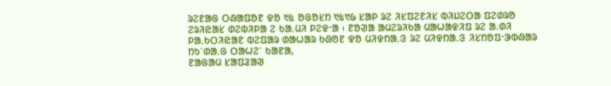ᱨᱮᱱᱟᱜ ᱛᱷᱟᱯᱚᱱ ᱫᱚ ᱑᱕ ᱚᱜᱚᱥᱴ ᱑᱕᱑᱙ ᱥᱟᱞ ᱨᱮ ᱤᱥᱯᱮᱱᱤᱥ ᱵᱤᱡᱮᱛᱟ ᱯᱮᱰᱨᱚ ᱮᱨᱤᱭᱟᱥ ᱰᱮᱵᱤᱞᱟ ᱮ ᱠᱟᱹᱢᱤ ᱞᱮᱫᱼᱟ ᱾ ᱱᱚᱣᱟ ᱟᱢᱮᱨᱤᱠᱟ ᱢᱟᱦᱟᱫᱤᱯ ᱨᱮ ᱟᱹᱰᱤ ᱞᱟᱹᱠᱛᱤᱭᱟᱱ ᱵᱮᱯᱟᱨ ᱰᱟᱦᱟᱨ ᱠᱷᱚᱱ ᱫᱚ ᱢᱤᱫᱴᱟᱹᱝ ᱨᱮ ᱢᱤᱫᱴᱟᱹᱝ ᱤᱥᱴᱚᱯᱼᱳᱵᱷᱟᱨ ᱴᱩᱸᱰᱟᱹᱜ ᱛᱟᱦᱮᱸ ᱠᱟᱱᱟ,
ᱱᱟᱜᱟᱢ ᱥᱟᱯᱲᱟᱣ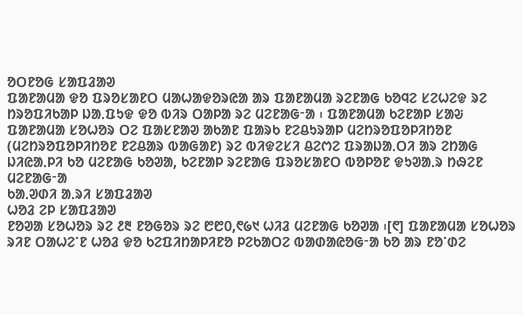ᱚᱛᱱᱚᱜ ᱥᱟᱯᱲᱟᱣ
ᱯᱟᱱᱟᱢᱟ ᱫᱚ ᱯᱨᱚᱥᱟᱱᱛ ᱢᱟᱦᱟᱫᱚᱨᱭᱟ ᱟᱨ ᱯᱟᱱᱟᱢᱟ ᱨᱮᱱᱟᱜ ᱠᱚᱧᱮ ᱥᱮᱦᱮᱫ ᱨᱮ ᱴᱨᱚᱯᱤᱠᱟᱞ ᱡᱟᱹᱯᱩᱫ ᱫᱚ ᱵᱤᱨ ᱛᱟᱞᱟ ᱨᱮ ᱢᱮᱱᱟᱜᱼᱟ ᱾ ᱯᱟᱱᱟᱢᱟ ᱠᱮᱱᱟᱞ ᱥᱟᱶ ᱯᱟᱱᱟᱢᱟ ᱥᱚᱦᱚᱨ ᱛᱮ ᱯᱟᱥᱱᱟᱣ ᱟᱠᱟᱱ ᱯᱟᱨᱠ ᱱᱮᱪᱩᱨᱟᱞ ᱢᱮᱴᱨᱚᱯᱚᱞᱤᱴᱚᱱ (ᱢᱮᱴᱨᱚᱯᱚᱞᱤᱴᱚᱱ ᱱᱮᱪᱟᱨ ᱵᱟᱜᱟᱱ) ᱨᱮ ᱵᱤᱫᱮᱥᱤ ᱪᱮᱬᱮ ᱯᱨᱟᱡᱟᱹᱛᱤ ᱟᱨ ᱮᱴᱟᱜ ᱡᱤᱭᱟᱹᱞᱤ ᱠᱚ ᱢᱮᱱᱟᱜ ᱠᱚᱣᱟ, ᱠᱮᱱᱟᱞ ᱨᱮᱱᱟᱜ ᱯᱨᱚᱥᱟᱱᱛ ᱵᱚᱞᱚᱱ ᱫᱩᱣᱟᱹᱨ ᱴᱷᱮᱱ ᱢᱮᱱᱟᱜᱼᱟ
ᱠᱟᱹᱣᱰᱤ ᱟᱹᱨᱤ ᱥᱟᱯᱲᱟᱣ
ᱦᱚᱲ ᱮᱞ ᱥᱟᱯᱲᱟᱣ
ᱱᱚᱣᱟ ᱥᱚᱦᱚᱨ ᱨᱮ ᱒᱓ ᱱᱚᱜᱚᱨ ᱨᱮ ᱘᱘᱐,᱖᱙᱑ ᱦᱤᱲ ᱢᱮᱱᱟᱜ ᱠᱚᱣᱟ ᱾[᱖] ᱯᱟᱱᱟᱢᱟ ᱥᱚᱦᱚᱨ ᱨᱤᱱ ᱛᱟᱦᱮᱸᱱ ᱦᱚᱲ ᱫᱚ ᱠᱮᱯᱤᱴᱟᱞᱤᱱᱚ ᱞᱮᱠᱟᱛᱮ ᱵᱟᱰᱟᱭᱚᱜᱼᱟ ᱠᱚ ᱟᱨ ᱱᱚᱸᱰᱮ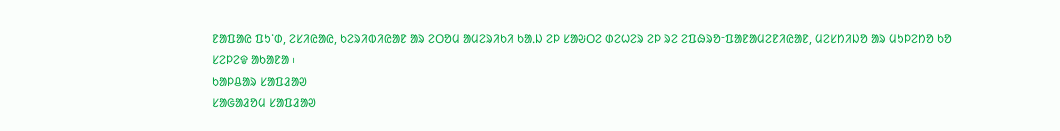ᱱᱟᱯᱟᱭ ᱯᱩᱸᱰ, ᱮᱥᱤᱭᱟᱭ, ᱠᱮᱨᱤᱵᱤᱭᱟᱱ ᱟᱨ ᱮᱛᱚᱢ ᱟᱢᱮᱨᱤᱠᱤ ᱠᱟᱹᱡ ᱮᱞ ᱥᱟᱶᱛᱮ ᱰᱮᱦᱮᱨ ᱮᱞ ᱨᱮ ᱮᱯᱷᱨᱚᱼᱯᱟᱱᱟᱢᱮᱱᱤᱭᱟᱱ, ᱢᱮᱥᱴᱤᱡᱚ ᱟᱨ ᱢᱩᱞᱮᱴᱚ ᱠᱚ ᱥᱮᱞᱮᱫ ᱟᱠᱟᱱᱟ ᱾
ᱠᱟᱞᱪᱟᱨ ᱥᱟᱯᱲᱟᱣ
ᱥᱟᱜᱟᱲᱚᱢ ᱥᱟᱯᱲᱟᱣ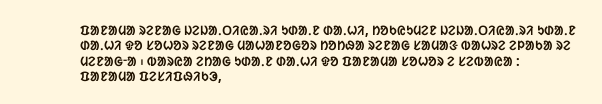ᱯᱟᱱᱟᱢᱟ ᱨᱮᱱᱟᱜ ᱡᱮᱡᱟᱹᱛᱤᱭᱟᱹᱨᱤ ᱩᱰᱟᱹᱱ ᱰᱟᱹᱦᱤ, ᱴᱚᱠᱭᱩᱢᱮᱱ ᱡᱮᱡᱟᱹᱛᱤᱭᱟᱹᱨᱤ ᱩᱰᱟᱹᱱ ᱰᱟᱹᱦᱤ ᱫᱚ ᱥᱚᱦᱚᱨ ᱨᱮᱱᱟᱜ ᱢᱟᱦᱟᱱᱚᱜᱚᱨ ᱴᱚᱴᱷᱟ ᱨᱮᱱᱟᱜ ᱥᱟᱢᱟᱝ ᱵᱟᱦᱨᱮ ᱮᱞᱟᱠᱟ ᱨᱮ ᱢᱮᱱᱟᱜᱼᱟ ᱾ ᱵᱟᱨᱭᱟ ᱮᱴᱟᱜ ᱩᱰᱟᱹᱱ ᱰᱟᱹᱦᱤ ᱫᱚ ᱯᱟᱱᱟᱢᱟ ᱥᱚᱦᱚᱨ ᱮ ᱥᱮᱵᱟᱭᱟ : ᱯᱟᱱᱟᱢᱟ ᱯᱮᱥᱤᱯᱷᱤᱠᱳ,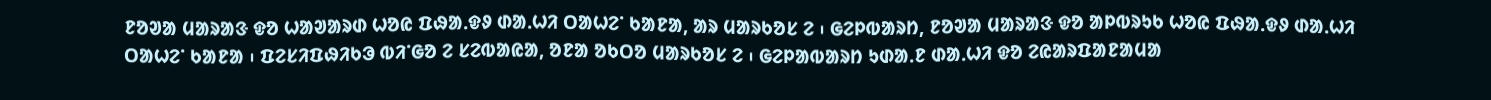ᱱᱚᱣᱟ ᱢᱟᱨᱟᱝ ᱫᱚ ᱦᱟᱣᱟᱨᱰ ᱦᱚᱭ ᱯᱷᱟᱹᱫᱽ ᱰᱟᱹᱦᱤ ᱛᱟᱦᱮᱸ ᱠᱟᱱᱟ, ᱟᱨ ᱢᱟᱨᱠᱚᱥ ᱮ ᱾ ᱜᱮᱞᱵᱟᱨᱴ, ᱱᱚᱣᱟ ᱢᱟᱨᱟᱝ ᱫᱚ ᱟᱞᱵᱨᱩᱠ ᱦᱚᱭ ᱯᱷᱟᱹᱫᱽ ᱰᱟᱹᱦᱤ ᱛᱟᱦᱮᱸ ᱠᱟᱱᱟ ᱾ ᱯᱮᱥᱤᱯᱷᱤᱠᱳ ᱵᱤᱸᱜᱚ ᱮ ᱥᱮᱵᱟᱭᱟ, ᱚᱱᱟ ᱚᱠᱛᱚ ᱢᱟᱨᱠᱚᱥ ᱮ ᱾ ᱜᱮᱞᱟᱵᱟᱨᱴ ᱩᱰᱟᱹᱱ ᱰᱟᱹᱦᱤ ᱫᱚ ᱮᱭᱟᱨᱯᱟᱱᱟᱢᱟ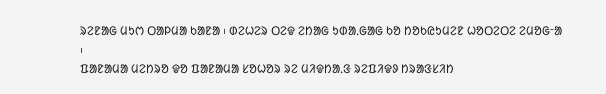ᱨᱮᱱᱟᱜ ᱢᱩᱬ ᱛᱟᱞᱢᱟ ᱠᱟᱱᱟ ᱾ ᱰᱮᱦᱮᱨ ᱛᱮᱫ ᱮᱴᱟᱜ ᱩᱰᱟᱹᱜᱟᱜ ᱠᱚ ᱴᱚᱠᱭᱩᱢᱮᱱ ᱦᱚᱛᱮᱛᱮ ᱮᱢᱚᱜᱼᱟ ᱾
ᱯᱟᱱᱟᱢᱟ ᱢᱮᱴᱨᱚ ᱫᱚ ᱯᱟᱱᱟᱢᱟ ᱥᱚᱦᱚᱨ ᱨᱮ ᱢᱤᱫᱴᱟᱹᱝ ᱨᱮᱯᱤᱫᱽ ᱴᱨᱟᱝᱥᱤᱴ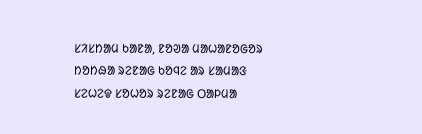ᱥᱤᱥᱴᱟᱢ ᱠᱟᱱᱟ, ᱱᱚᱣᱟ ᱢᱟᱦᱟᱱᱚᱜᱚᱨ ᱴᱚᱴᱷᱟ ᱨᱮᱱᱟᱜ ᱠᱚᱧᱮ ᱟᱨ ᱥᱟᱢᱟᱝ ᱥᱮᱦᱮᱫ ᱥᱚᱦᱚᱨ ᱨᱮᱱᱟᱜ ᱛᱟᱞᱢᱟ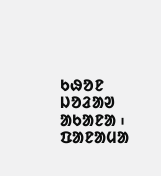ᱠᱷᱚᱱ ᱡᱚᱲᱟᱣ ᱟᱠᱟᱱᱟ ᱾ ᱯᱟᱱᱟᱢᱟ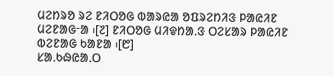ᱢᱮᱴᱨᱚ ᱨᱮ ᱱᱤᱛᱚᱜ ᱵᱟᱨᱭᱟ ᱚᱯᱨᱮᱴᱤᱝ ᱞᱟᱭᱤᱱ ᱢᱮᱱᱟᱜᱼᱟ ᱾[᱗] ᱱᱤᱛᱚᱜ ᱢᱤᱫᱴᱟᱹᱝ ᱛᱮᱥᱟᱨ ᱞᱟᱭᱤᱱ ᱵᱮᱱᱟᱜ ᱠᱟᱱᱟ ᱾[᱘]
ᱥᱟᱹᱠᱷᱭᱟᱹᱛ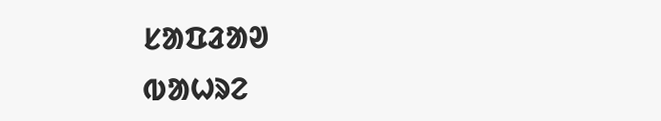ᱥᱟᱯᱲᱟᱣ
ᱵᱟᱦᱨᱮ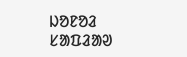ᱡᱚᱱᱚᱲ ᱥᱟᱯᱲᱟᱣ